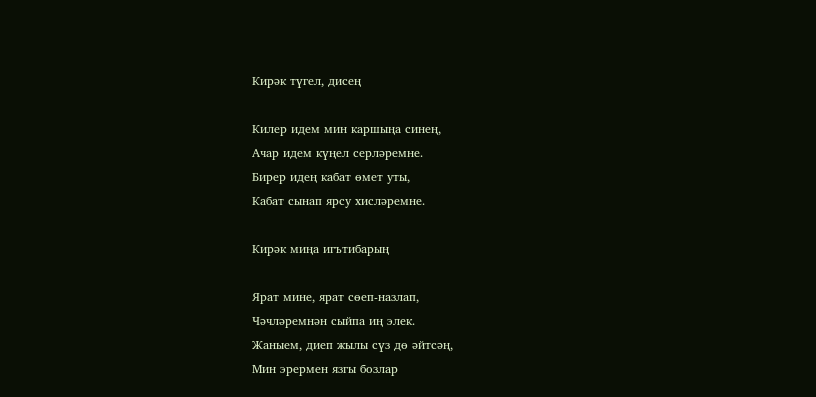Кирәк түгел, дисең

Килер идем мин каршыңа синең,
Ачар идем күңел серләремне.
Бирер идең кабат өмет уты,
Кабат сынап ярсу хисләремне.

Кирәк миңа игътибарың

Ярат мине, ярат сөеп-назлап,
Чәчләремнән сыйпа иң элек.
Жаныем, диеп жылы сүз дө әйтсәң,
Мин эрермен язгы бозлар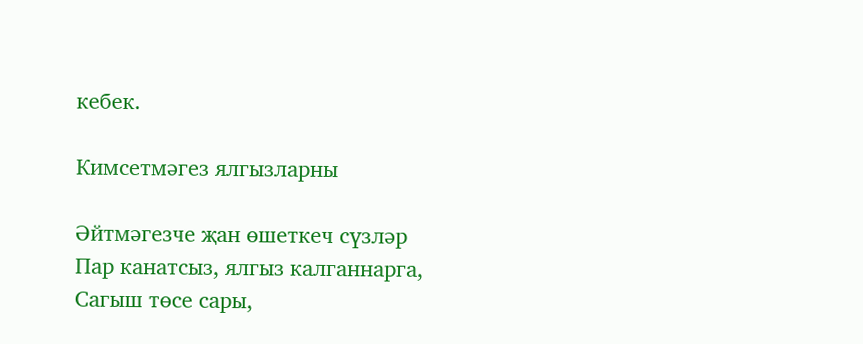кебек.

Кимсетмәгез ялгызларны

Әйтмәгезче җан өшеткеч сүзләр
Пар канатсыз, ялгыз калганнарга,
Сагыш төсе сары,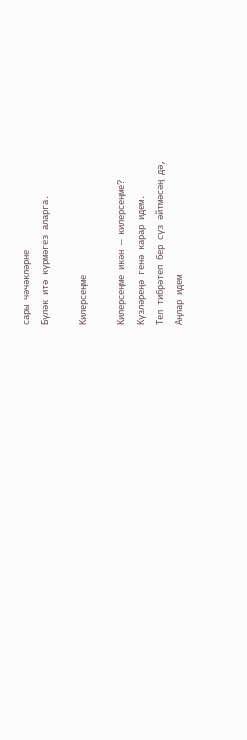сары чәчәкләрне
Бүләк итә күрмәгез аларга.

Килерсеңме

Килерсеңме икән — килерсеңме?
Күзләреңә генә карар идем.
Тел тибрәтеп бер сүз әйтмәсәң дә,
Аңлар идем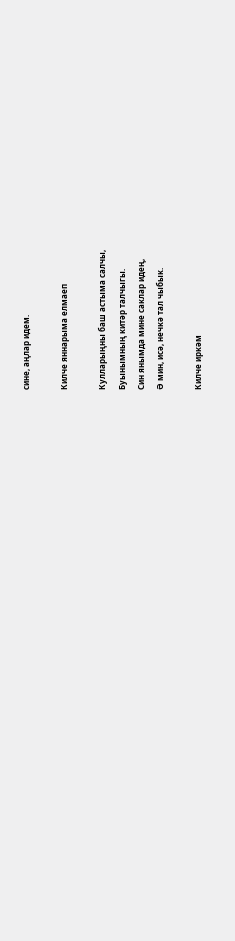сине, аңлар идем.

Килче яннарыма елмаеп

Кулларыңны баш астыма салчы,
Буынымның китәр талчыгы.
Син янымда мине саклар идең,
Ә мин, исә, нечкә тал чыбык.

Килче иркәм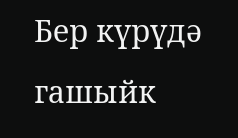Бер күрүдә гашыйк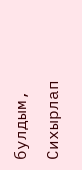булдым,
Сихырлап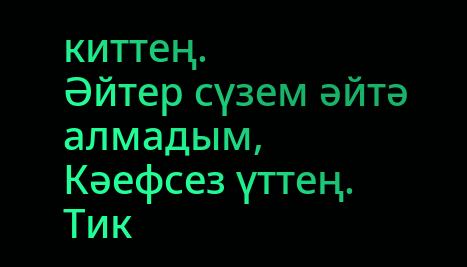киттең.
Әйтер сүзем әйтә алмадым,
Кәефсез үттең.
Тик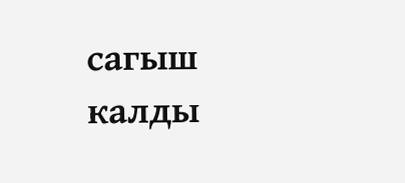сагыш калды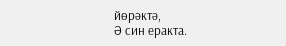йөрәктә,
Ә син еракта.